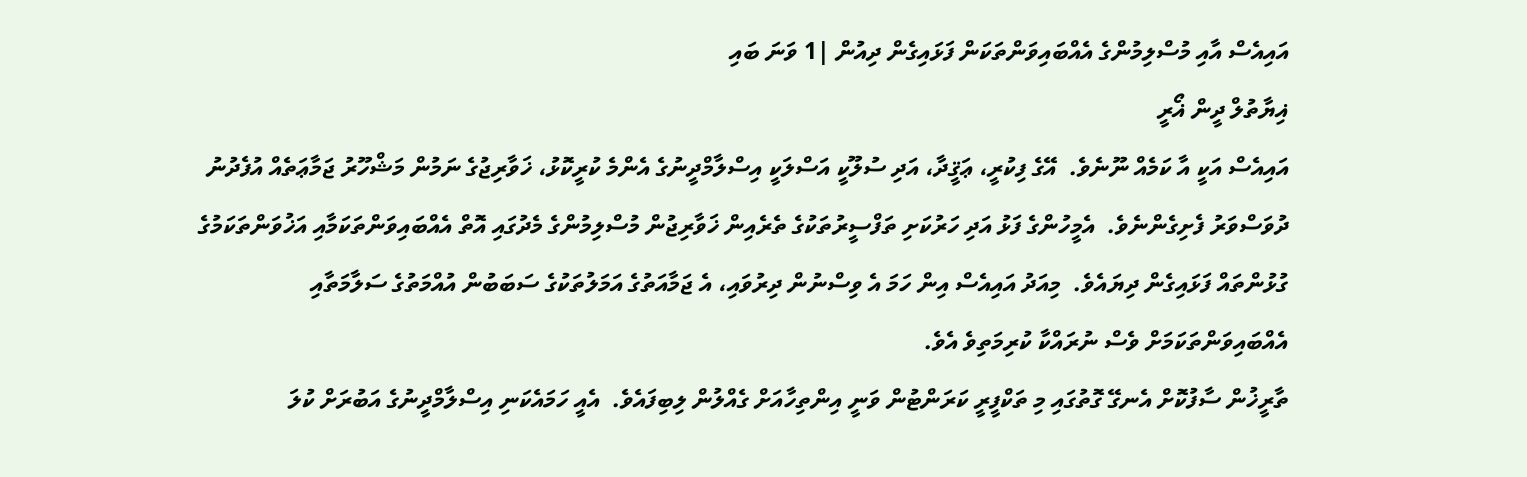އައިއެސް އާއި މުސްލިމުންގެ އެއްބައިވަންތަކަން ފަޅައިގެން ދިއުން |1 ވަނަ ބައި
ޣިޔާތުލް ދީން ޣޯރީ
އައިއެސް އަކީ އާ ކަމެއް ނޫނެވެ.  އޭގެ ފިކުރީ، ޢަޤީދާ، އަދި ސުލޫކީ އަސްލަކީ އިސްލާމްދީނުގެ އެންމެ ކުރީކޮޅު، ޚަވާރިޖުގެ ނަމުން މަޝްހޫރު ޖަމާޢަތެއް އުފެދުނު ދުވަސްވަރު ފެށިގެންނެވެ.  އެމީހުންގެ ފަޅު އަދި ހަރުކަށި ތަފްސީރުތަކުގެ ތެރެއިން ޚަވާރިޖުން މުސްލިމުންގެ މެދުގައި އޮތް އެއްބައިވަންތަކަމާއި އަޚުވަންތަކަމުގެ ގުޅުންތައް ފަޅައިގެން ދިޔައެވެ.  މިއަދު އައިއެސް އިން ހަމަ އެ ވިސްނުން ދިރުވައި، އެ ޖަމާއަތުގެ އަމަލުތަކުގެ ސަބަބުން އުއްމަތުގެ ސަލާމަތާއި އެއްބައިވަންތަކަމަށް ވެސް ނުރައްކާ ކުރިމަތިވެ އެވެ.
ތާރީޚުން ސާފުކޮށް އެނގޭ ގޮތުގައި މި ތަކްފީރީ ކަރަންޓުން ވަނީ އިންތިހާއަށް ގެއްލުން ލިބިފައެވެ.  އެއީ ހަމައެކަނި އިސްލާމްދީނުގެ އަބުރަށް ކުލަ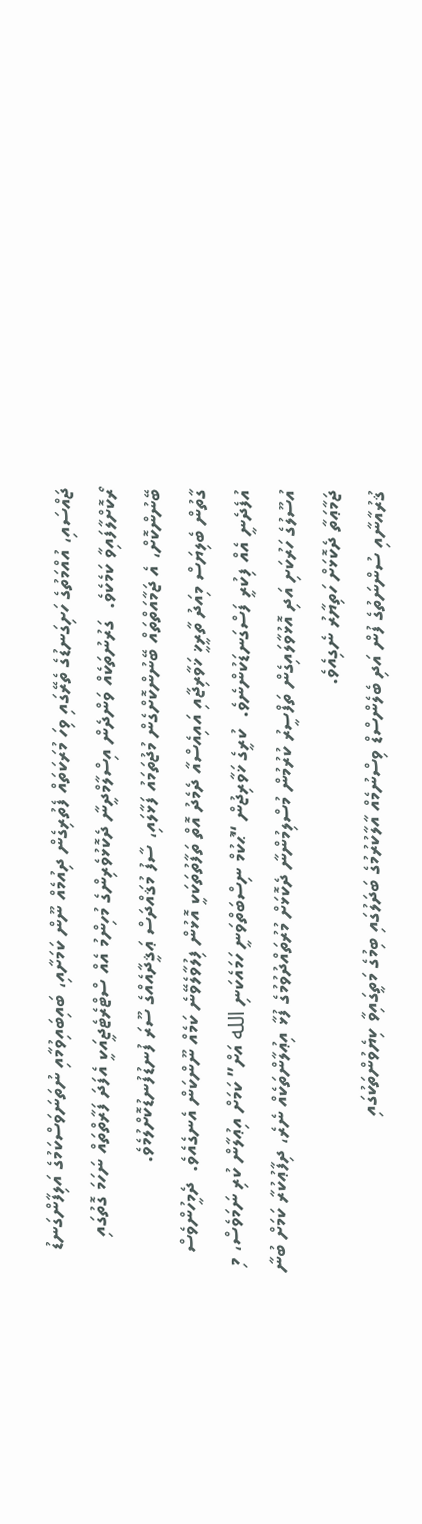ޖައްސައި، އުއްމަތުގެ ހަށިގަނޑުގެ ތެރޭގައި ވިހަ މުރަކަތައް ފެތުރިގެން ދިއުމެއް ނޫން ކަމަށާއި، ބައިބައިވުމާއި ނުތަނަވަސްކަމުގެ އަލިފާންގަނޑު ރޯކޮށްލާފައިވާ ކަމެކެވެ.  ގަރުނުތަކެއް ވަންދެން އިސްލާމްދީނާ ދެކޮޅުވެރިންގެ މުހިންމު އެއް ސްޓްރެޓެޖީއަކީ އެފަދަ ފަރާތްތައް ނަހަމަ ގޮތުގައި ބޭނުންކޮށް، އެ ޖަމާއަތްތައް ބޭނުންކޮށްގެން މުޖުތަމައު ފަޅާލައި، ސާފު މުޤައްދަސް ޢަޤީދާއެއްގެ ސޫރަ ފުނޑުފުނޑުކޮށްލުމެވެ.
ގާތުން ބެލިޔަސް މިއަދު ތާރީޚީ ޚަވާރިޖާއި އައިއެސްއާ ދެމެދު އޮތް ތަފާތުތަކަކީ އޮޅުން ފިލުވާލެވޭނެ ކަމެއް ނޫންކަން އެނގެއެވެ.  ދެމީހުންވެސް އުފެދެނީ އެއް ފިކުރީ ފަސްގަނޑަކުންނެވެ.  ކުރީގެ ޚަވާރިޖުން “ޙުކުމް ނިސްބަތްވަނީ ހަމައެކަނި الله އަށް” ކަމަށް އިޢުލާން ކުރި ނަމަވެސް، މި އުސޫލުގެ ހަރުކަށި އަދި އޮޅުވާލައިގެން ތަފްސީރު ކުރުމުން މުސްލިމުންނާ ދެކޮޅަށް މުރުތައްދުވުމުގެ ފުޅާ އިޢުލާންތަކެއް ނެރެ، ދިފާޢުކުރާ ކަމަށް ބުނާ ޖަމާޢަތާ ދެކޮޅަށް ހަތިޔާރު ނެގިއެވެ.
ޤުރުއާނާއި ސުންނަތުގެ ފުން އަދި ބެލެންސްޑް ވިސްނުމެއް އާލާކުރުމުގެ ބަދަލުގައި ބިމުގެ މަތީގައިވާ ކިޔެވުންތަކުގައި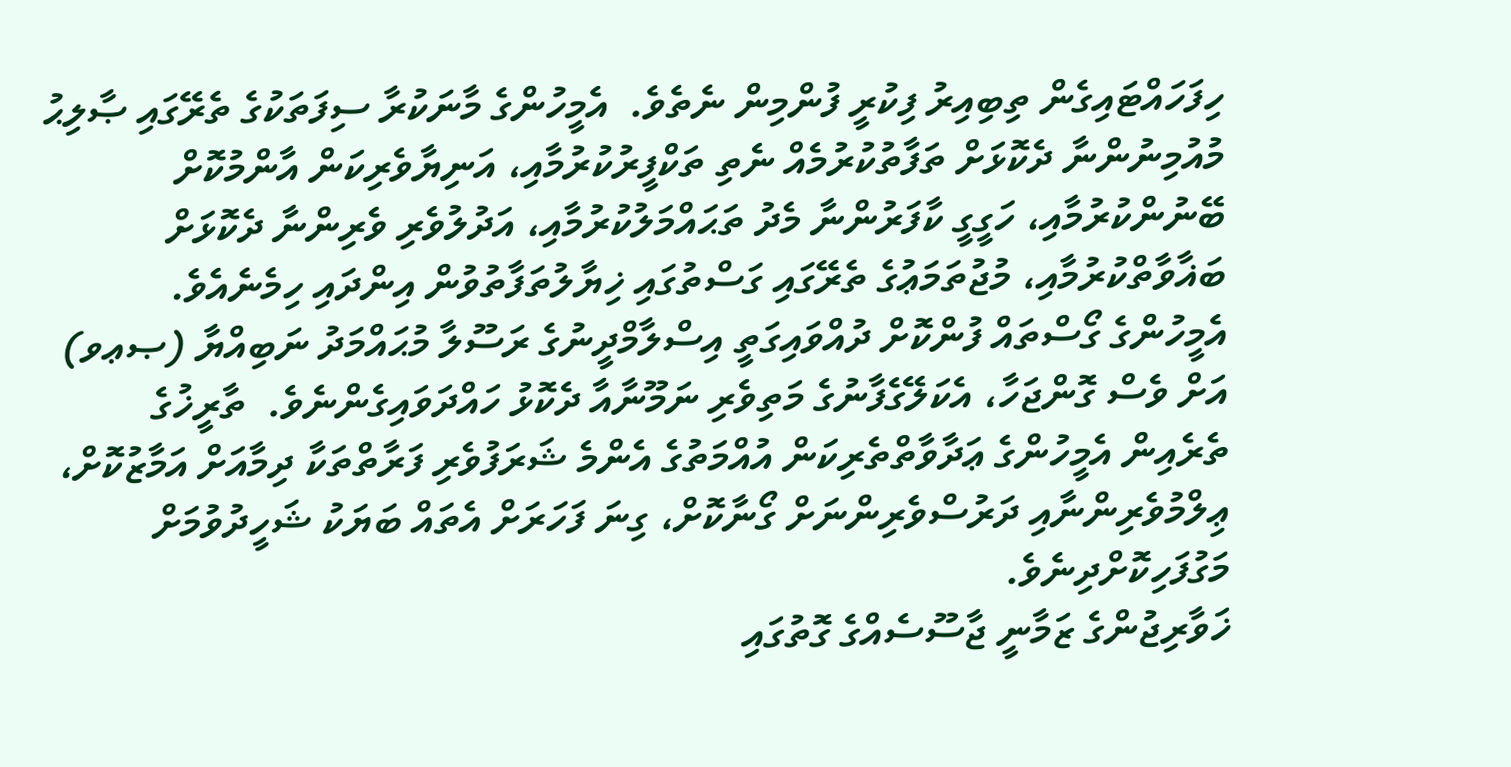ހިފަހައްޓައިގެން ތިބިއިރު ފިކުރީ ފުންމިން ނެތެވެ.  އެމީހުންގެ މާނަކުރާ ސިފަތަކުގެ ތެރޭގައި ޞާލިޙު މުއުމިނުންނާ ދެކޮޅަށް ތަފާތުކުރުމެއް ނެތި ތަކްފީރުކުރުމާއި، އަނިޔާވެރިކަން އާންމުކޮށް ބޭނުންކުރުމާއި، ހަގީގީ ކާފަރުންނާ މެދު ތަޙައްމަލުކުރުމާއި، އަދުލުވެރި ވެރިންނާ ދެކޮޅަށް ބަޣާވާތްކުރުމާއި، މުޖުތަމަޢުގެ ތެރޭގައި ގަސްތުގައި ޚިޔާލުތަފާތުވުން އިންދައި ހިމެނެއެވެ.
އެމީހުންގެ ގޯސްތައް ފުންކޮށް ދުއްވައިގަތީ އިސްލާމްދީނުގެ ރަސޫލާ މުޙައްމަދު ނަބިއްޔާ (ޞޢވ) އަށް ވެސް ގޮންޖަހާ، އެކަލޭގެފާނުގެ މަތިވެރި ނަމޫނާއާ ދެކޮޅު ހައްދަވައިގެންނެވެ.  ތާރީޚުގެ ތެރެއިން އެމީހުންގެ ޢަދާވާތްތެރިކަން އުއްމަތުގެ އެންމެ ޝަރަފުވެރި ފަރާތްތަކާ ދިމާއަށް އަމާޒުކޮށް، ޢިލްމުވެރިންނާއި ދަރުސްވެރިންނަށް ގޯނާކޮށް، ގިނަ ފަހަރަށް އެތައް ބަޔަކު ޝަހީދުވުމަށް މަގުފަހިކޮށްދިނެވެ.
ޚަވާރިޖުންގެ ޒަމާނީ ޖާސޫސެއްގެ ގޮތުގައި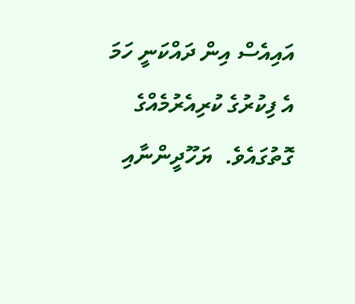އައިއެސް އިން ދައްކަނީ ހަމަ އެ ފިކުރުގެ ކުރިއެރުމެއްގެ ގޮތުގައެވެ.  ޔަހޫދީންނާއި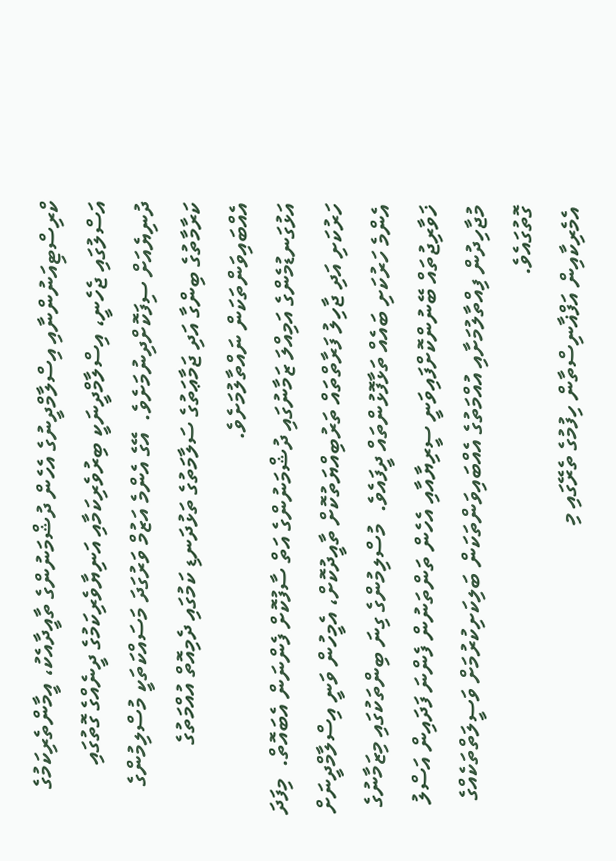ކްރިސްޓިއަނުންނާއި އިސްލާމްދީނުގެ އެހެން ދުޝްމަނުންގެ ތާއީދާއެކު، އީމާންތެރިކަމުގެ އަސްލުގައި ޖެހެނީ، އިސްލާމްދީނަކީ ބިރުވެރިކަމާއި އަނިޔާވެރިކަމުގެ ދީނެއްގެ ގޮތުގައި ދުނިޔެއަށް ސިފަކޮށްދިނުމަށެވެ.  އޭގެ އެންމެ އަޒުމް ވަރުގަދަ މަސައްކަތަކީ މުސްލިމުންގެ ކަރާމާތުގެ ބިންގާ އަދި ޖަމާޢަތުގެ ސަލާމަތުގެ ތަޅުދަނޑި ކަމުގައި ދެމިއޮތް އުއްމަތުގެ އެއްބައިވަންތަކަން ނައްތާލުމަށެވެ.
އަޅުގަނޑުމެންގެ އަމިއްލަ ޒަމާނުގައި ދުޝްމަނުންގެ އަތް ސާފުކޮށް ފެންނަން އެބައޮތް.  މިފަދަ ހަރުކަށި އަދި ޖާހިލު ފަރާތްތައް ތަރުބިއްޔަތުކޮށް ތާއީދުކޮށް، އެމީހުން ވަނީ އިސްލާމްދީނަށް އެންމެ ހަރުކަށި ބައެއް ތަޅާފޮޅުންތައް ދީފައެވެ.  މުސްލިމުންގެ ގިނަ ބިންތަކުގައި މިޒަމާނުގެ ޚަވާރިޖުތައް ބޭނުންކޮށްފައިވަނީ ސީރިޔާއާއި އެހެން ތަންތަނުން ފެންނަ ފަދައިން އަސްލު މުޖާހިދުން ފިއްތާލުމަށާއި އުއްމަތުގެ އެއްބައިވަންތަކަން ބަލިކަށިކުރުމަށް ވަސީލަތްތަކެއްގެ ގޮތުގައެވެ.
އެމެރިކާއިން އަފްޣާނިސްތާން ހިފުމުގެ ތެރޭގައި މި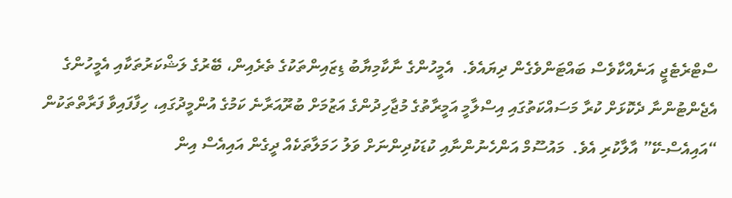ސްޓްރެޓެޖީ އަނެއްކާވެސް ބައްޓަންވެގެން ދިޔައެވެ.  އެމީހުންގެ ނާކާމިޔާބު ޑިޒައިންތަކުގެ ތެރެއިން، ބޭރުގެ ލަޝްކަރުތަކާއި އެމީހުންގެ އެޖެންޓުންނާ ދެކޮޅަށް ކުރާ މަސައްކަތުގައި އިސްލާމީ އަމީރާތުގެ މުޖާހިދުންގެ އަޒުމަށް ބުރޫއަރާނެ ކަމުގެ އުންމީދުގައި، ހިފާފައިވާ ފަރާތްތަކުން “އައިއެސް-ކޭ” އާލާކުރި އެވެ.  މައުސޫމް އަންހެނުންނާއި ކުޑަކުދިންނަށް ވަލު ހަމަލާތަކެއް ދީގެން އައިއެސް އިން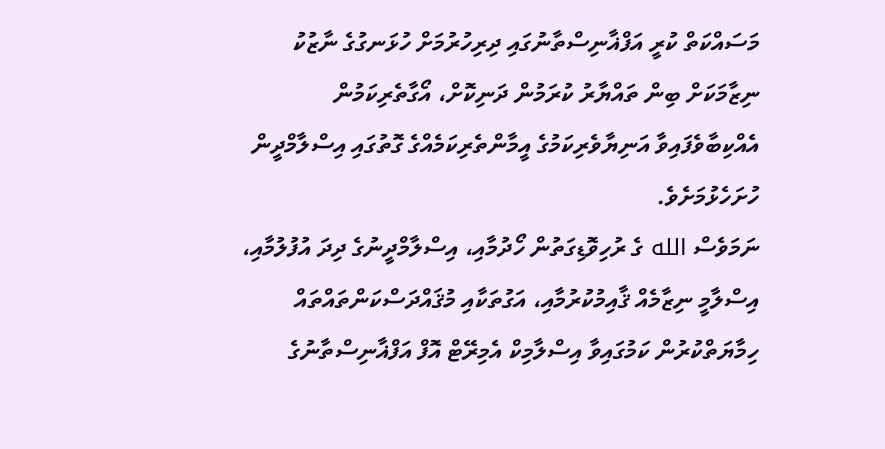މަސައްކަތް ކުރީ އަފްޣާނިސްތާނުގައި ދިރިހުރުމަށް ހުޅަނގުގެ ނާޒުކު ނިޒާމަކަށް ބިން ތައްޔާރު ކުރަމުން ދަނިކޮށް، އޯގާތެރިކަމުން އެއްކިބާވެފައިވާ އަނިޔާވެރިކަމުގެ އީމާންތެރިކަމެއްގެ ގޮތުގައި އިސްލާމްދީން ހުށަހެޅުމަށެވެ.
ނަމަވެސް الله ގެ ރުހިވޮޑިގަތުން ހޯދުމާއި، އިސްލާމްދީނުގެ ދިދަ އުފުލުމާއި، އިސްލާމީ ނިޒާމެއް ޤާއިމުކުރުމާއި، އަގުތަކާއި މުޤައްދަސްކަންތައްތައް ހިމާޔަތްކުރުން ކަމުގައިވާ އިސްލާމިކް އެމިރޭޓް އޮފް އަފްޣާނިސްތާނުގެ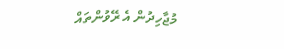މުޖާހިދުން އެ ރޭވުންތައް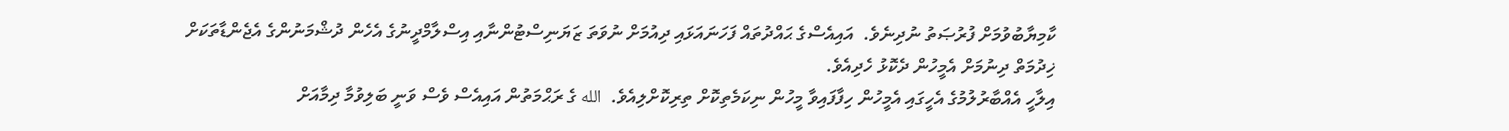ކާމިޔާބުވުމަށް ފުރުޞަތު ނުދިނެވެ.  އައިއެސްގެ ޙައްދުތައް ފަހަނައަޅައި ދިއުމަށް ނުވަތަ ޒަޔަނިސްޓުންނާއި އިސްލާމްދީނުގެ އެހެން ދުޝްމަނުންގެ އެޖެންޑާތަކަށް ޚިދުމަތް ދިނުމަށް އެމީހުން ދެކޮޅު ހެދިއެވެ.
އިލާހީ އެއްބާރުލުމުގެ އެހީގައި އެމީހުން ހިފާފައިވާ މީހުން ނިކަމެތިކޮށް ތިރިކޮށްލިއެވެ.  الله ގެ ރަޙްމަތުން އައިއެސް ވެސް ވަނީ ބަލިވުމާ ދިމާއަށް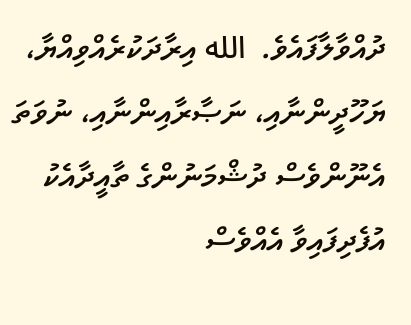ދުއްވާލާފައެވެ.  الله އިރާދަކުރެއްވިއްޔާ، ޔަހޫދީންނާއި، ނަޞާރާއިންނާއި، ނުވަތަ އެނޫންވެސް ދުޝްމަނުންގެ ތާއީދާއެކު އުފެދިފައިވާ އެއްވެސް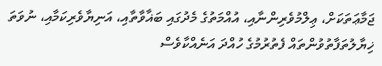ޖަމާޢަތަކަށް، ޢިލްމުވެރިންނާއި، އުއްމަތުގެ މެދުގައި ބަޣާވާތާއި، އަނިޔާވެރިކަމާއި، ނުވަތަ ޚިޔާލުތަފާތުވުންތައް ފެތުރުމުގެ ހުއްދަ އަނެއްކާވެސް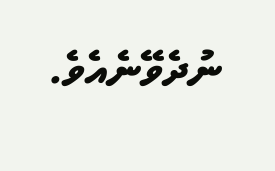ނުދެވޭނެއެވެ.